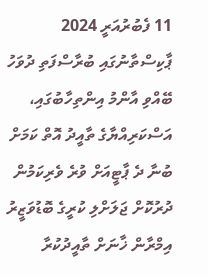11 ފެބުރުއަރީ 2024
ޕާކިސްތާނުގައި ބުރާސްފަތި ދުވަހު ބޭއްވި އާންމު އިންތިހާބުގައި، އަސްކަރިއްޔާގެ ތާއީދު އޮތް ކަމަށް ބުނާ ދެ ޕާޓީއަށް ވުރެ ވެރިކަމުން ދުރުކޮށް ޖަލަށްލި ކުރީގެ ބޮޑުވަޒީރު އިމްރާން ޚާނަށް ތާއީދުކުރާ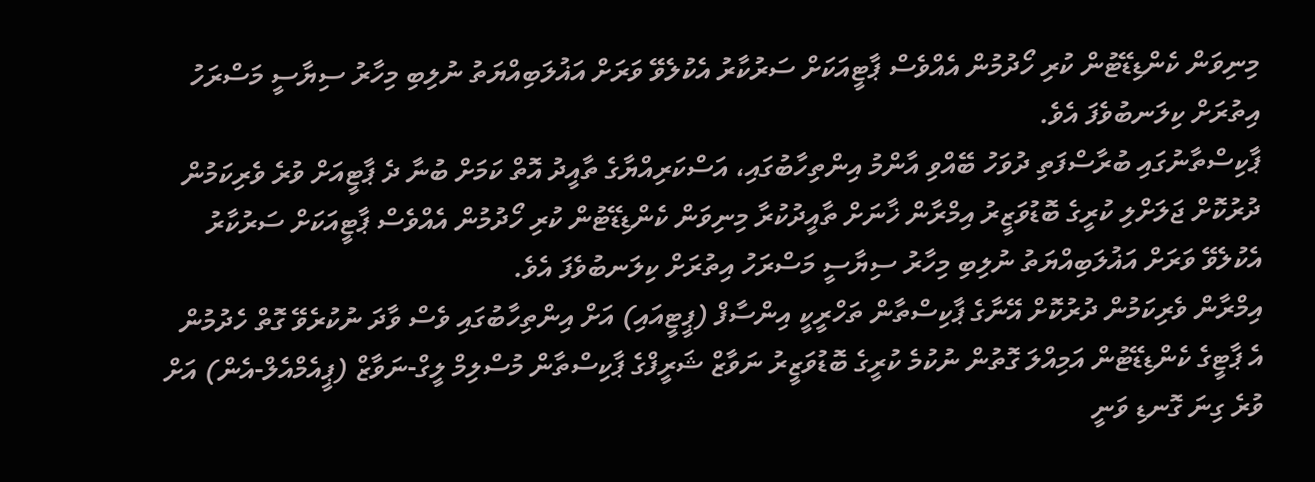މިނިވަން ކެންޑިޑޭޓުން ކުރި ހޯދުމުން އެއްވެސް ޕާޓީއަކަށް ސަރުކާރު އެކުލެވޭ ވަރަށް އަޣުލަބިއްޔަތު ނުލިބި މިހާރު ސިޔާސީ މަސްރަހު އިތުރަށް ކިލަނބުވެފަ އެވެ.
ޕާކިސްތާނުގައި ބުރާސްފަތި ދުވަހު ބޭއްވި އާންމު އިންތިހާބުގައި، އަސްކަރިއްޔާގެ ތާއީދު އޮތް ކަމަށް ބުނާ ދެ ޕާޓީއަށް ވުރެ ވެރިކަމުން ދުރުކޮށް ޖަލަށްލި ކުރީގެ ބޮޑުވަޒީރު އިމްރާން ޚާނަށް ތާއީދުކުރާ މިނިވަން ކެންޑިޑޭޓުން ކުރި ހޯދުމުން އެއްވެސް ޕާޓީއަކަށް ސަރުކާރު އެކުލެވޭ ވަރަށް އަޣުލަބިއްޔަތު ނުލިބި މިހާރު ސިޔާސީ މަސްރަހު އިތުރަށް ކިލަނބުވެފަ އެވެ.
އިމްރާން ވެރިކަމުން ދުރުކޮށް އޭނާގެ ޕާކިސްތާން ތަހްރީކީ އިންސާފް (ޕީޓީއައި) އަށް އިންތިހާބުގައި ވެސް ވާދަ ނުކުރެވޭ ގޮތް ހެދުމުން އެ ޕާޓީގެ ކެންޑިޑޭޓުން އަމިއްލަ ގޮތުން ނުކުމެ ކުރީގެ ބޮޑުވަޒީރު ނަވާޒް ޝަރީފްގެ ޕާކިސްތާން މުސްލިމް ލީގް-ނަވާޒް (ޕީއެމްއެލް-އެން) އަށް ވުރެ ގިނަ ގޮނޑި ވަނީ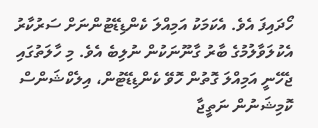ހޯދައިފަ އެވެ. އެކަމަކު އަމިއްލަ ކެންޑިޑޭޓުންނަށް ސަރުކާރު އެކުލަވާލުމުގެ ބާރު ގާނޫނަކުން ނުލިބެ އެވެ. މި ހާލަތުގައި ޖެހޭނީ އަމިއްލަ ގޮތުން ހޮވޭ ކެންޑިޑޭޓުން، އިލެކްޝަންސް ކޮމިޝަނުން ނަތީޖާ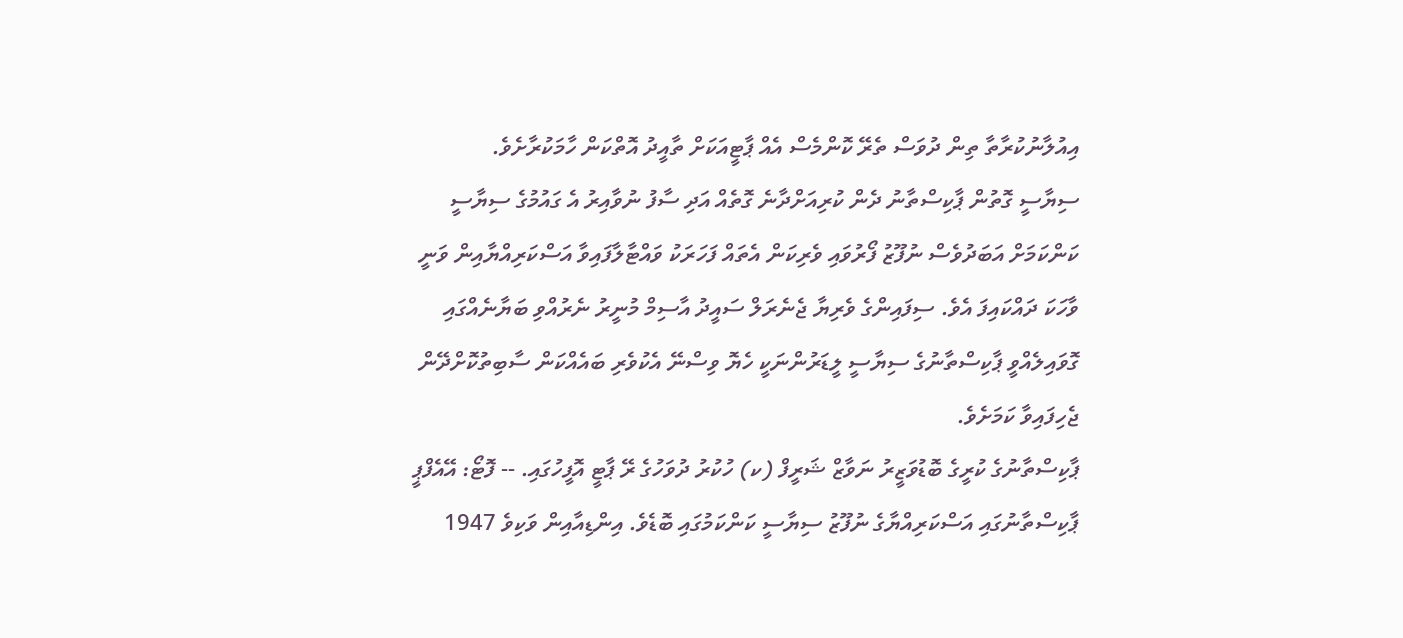އިއުލާނުކުރާތާ ތިން ދުވަސް ތެރޭ ކޮންމެސް އެއް ޕާޓީއަކަށް ތާއީދު އޮތްކަން ހާމަކުރާށެވެ.
ސިޔާސީ ގޮތުން ޕާކިސްތާނު ދެން ކުރިއަށްދާނެ ގޮތެއް އަދި ސާފު ނުވާއިރު އެ ގައުމުގެ ސިޔާސީ ކަންކަމަށް އަބަދުވެސް ނުފޫޒު ފޯރުވައި ވެރިކަން އެތައް ފަހަރަކު ވައްޓާލާފައިވާ އަސްކަރިއްޔާއިން ވަނީ ވާހަކަ ދައްކައިފަ އެވެ. ސިފައިންގެ ވެރިޔާ ޖެނެރަލް ސައީދު އާސިމް މުނީރު ނެރުއްވި ބަޔާނެއްގައި ގޮވައިލެއްވީ ޕާކިސްތާނުގެ ސިޔާސީ ލީޑަރުންނަކީ ހެޔޮ ވިސްނޭ އެކުވެރި ބައެއްކަން ސާބިތުކޮށްދޭން ޖެހިފައިވާ ކަމަށެވެ.
ޕާކިސްތާނުގެ ކުރީގެ ބޮޑުވަޒީރު ނަވާޒް ޝަރީފް (ކ) ހުކުރު ދުވަހުގެ ރޭ ޕާޓީ އޮފީހުގައި. -- ފޮޓޯ: އޭއެފްޕީ
ޕާކިސްތާނުގައި އަސްކަރިއްޔާގެ ނުފޫޒު ސިޔާސީ ކަންކަމުގައި ބޮޑެވެ. އިންޑިއާއިން ވަކިވެ 1947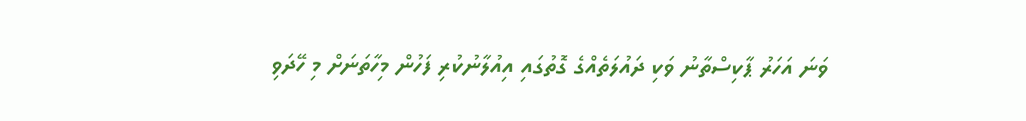ވަނަ އަހަރު ޕާކިސްތާނު ވަކި ދައުލަތެއްގެ ގޮތުގައި އިއުލާނުކުރި ފަހުން މިހާތަނަށް މި ހޭދަވި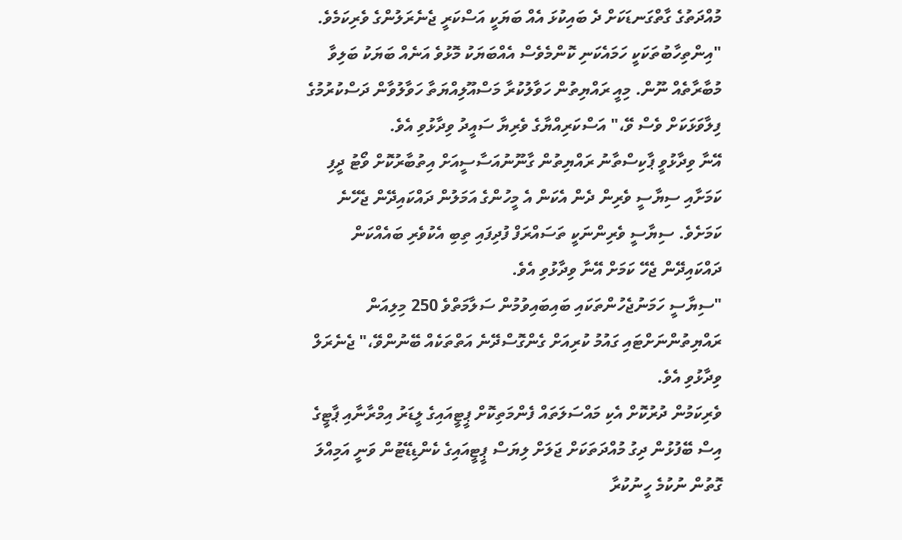މުއްދަތުގެ ގާތްގަނޑަކަށް ދެ ބައިކުޅަ އެއް ބަޔަކީ އަސްކަރީ ޖެނެރަލުންގެ ވެރިކަމެވެ.
"އިންތިހާބުތަކަކީ ހަމައެކަނި ކޮންމެވެސް އެއްބަޔަކު މޮޅުވެ އަނެއް ބަޔަކު ބަލިވާ މުބާރާތެއް ނޫން. މިއީ ރައްޔިތުން ހަވާލުކުރާ މަސްއޫލިއްޔަތާ ހަވާލުވާން ދަސްކުރުމުގެ ފިލާވަޅަކަށް ވެސް ވޭ،" އަސްކަރިއްޔާގެ ވެރިޔާ ސައީދު ވިދާޅުވި އެވެ.
އޭނާ ވިދާޅުވީ ޕާކިސްތާނު ރައްޔިތުން ގާނޫނުއަސާސީއަށް އިތުބާރުކޮށް ވޯޓު ދީފި ކަމަށާއި ސިޔާސީ ވެރިން ދެން އެކަން އެ މީހުންގެ އަމަލުން ދައްކައިދޭން ޖެހޭނެ ކަމަށެވެ. ސިޔާސީ ވެރިންނަކީ ތަސައްރަފް ފުދިފައި ތިބި އެކުވެރި ބައެއްކަން ދައްކައިދޭން ޖެހޭ ކަމަށް އޭނާ ވިދާޅުވި އެވެ.
"ސިޔާސީ ހަމަނުޖެހުންތަކައި ބައިބައިވުމުން ސަލާމަތްވެ 250 މިލިއަން ރައްޔިތުންނަށްޓައި ގައުމު ކުރިއަށް ގެންގޮސްދޭނެ އަތްތަކެއް ބޭނުންވޭ،" ޖެނެރަލް ވިދާޅުވި އެވެ.
ވެރިކަމުން ދުރުކޮށް އެކި މައްސަލަތައް ފެންމަތިކޮށް ޕީޓީއައިގެ ލީޑަރު އިމްރާނާއި ޕާޓީގެ އިސް ބޭފުޅުން ދިގު މުއްދަތަކަށް ޖަލަށް ލިޔަސް ޕީޓީއައިގެ ކެންޑިޑޭޓުން ވަނީ އަމިއްލަ ގޮތުން ނުކުމެ ހީނުކުރާ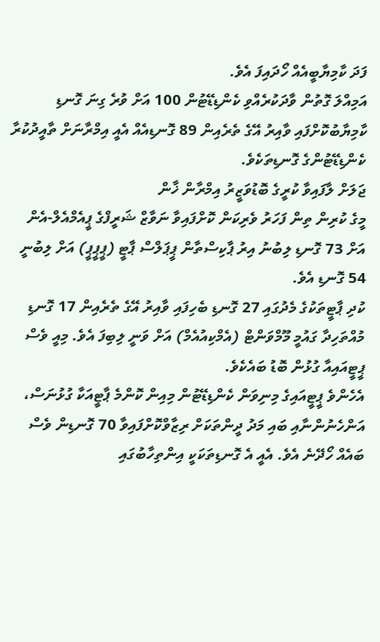ފަދަ ކާމިޔާބީއެއް ހޯދައިފަ އެވެ.
އަމިއްލަ ގޮތުން ވާދަކުރެއްވި ކެންޑިޑޭޓުން 100 އަށް ވުރެ ގިނަ ގޮނޑި ކާމިޔާބުކޮށްފައި ވާއިރު އޭގެ ތެރެއިން 89 ގޮނޑިއެއް އެއީ އިމްރާނަށް ތާއީދުކުރާ ކެންޑިޑޭޓުންގެ ގޮނޑިތަކެވެ.
ޖަލަށް ލާފައިވާ ކުރީގެ ބޮޑުވަޒީރު އިމްރާން ޚާން
މީގެ ކުރިން ތިން ފަހަރު ވެރިކަން ކޮށްފައިވާ ނަވާޒް ޝަރީފްގެ ޕީއެމްއެލް-އެން އަށް 73 ގޮނޑި ލިބުނު އިރު ޕާކިސްތާން ޕީޕަލްސް ޕާޓީ (ޕީޕީޕީ) އަށް ލިބުނީ 54 ގޮނޑި އެވެ.
ކުދި ޕާޓީތަކުގެ މެދުގައި 27 ގޮނޑި ބެހިފައި ވާއިރު އޭގެ ތެރެއިން 17 ގޮނޑި މުއްތަހިދާ ގައުމީ މޫމްވަންޓް (އެމްކިއުއެމް) އަށް ވަނީ ލިބިފަ އެވެ. މިއީ ވެސް ޕީޓީއައިއާ ގުޅުން ބޮޑު ބައެކެވެ.
އެހެންވެ ޕީޓީއައިގެ މިނިވަން ކެންޑިޑޭޓުން މިއިން ކޮންމެ ޕާޓީއަކާ ގުޅުނަސް، އަންހެނުންނާއި ބައި މަދު ދީންތަކަށް ރިޒާވްކޮށްފައިވާ 70 ގޮނޑިން ވެސް ބައެއް ހޯދޭނެ އެވެ. އެއީ އެ ގޮނޑިތަކަކީ އިންތިހާބުގައި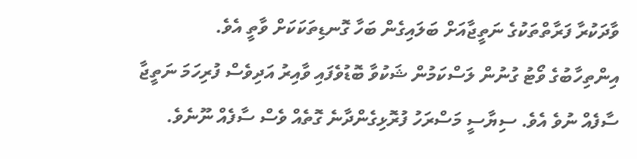ވާދަކުރާ ފަރާތްތަކުގެ ނަތީޖާއަށް ބަލައިގެން ބަހާ ގޮނޑިތަކަކަށް ވާތީ އެވެ.
އިންތިހާބުގެ ވޯޓު ގުނުން ލަސްކަމުން ޝަކުވާ ބޮޑުވެފައި ވާއިރު އަދިވެސް ފުރިހަމަ ނަތީޖާ ސާފެއް ނުވެ އެވެ. ސިޔާސީ މަސްރަހު ފުރޮޅިގެންދާނެ ގޮތެއް ވެސް ސާފެއް ނޫނެވެ.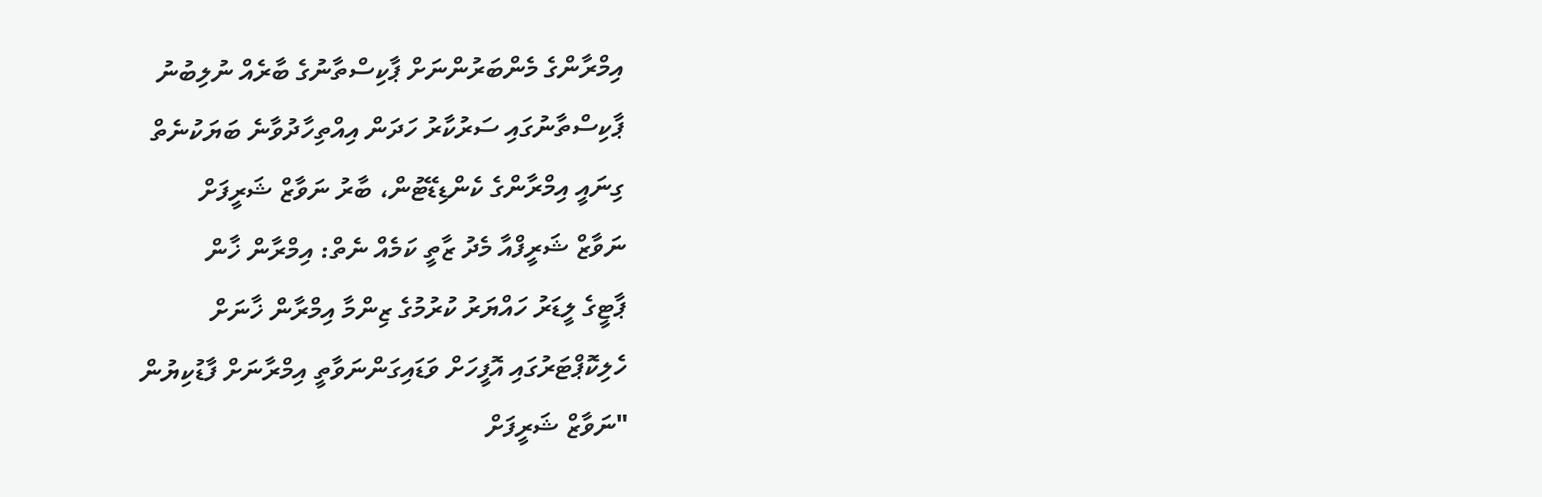އިމްރާންގެ މެންބަރުންނަށް ޕާކިސްތާނުގެ ބާރެއް ނުލިބުނު
ޕާކިސްތާނުގައި ސަރުކާރު ހަދަން އިއްތިހާދުވާނެ ބަޔަކުނެތް
ގިނައީ އިމްރާންގެ ކެންޑިޑޭޓުން، ބާރު ނަވާޒް ޝަރީފަށް
ނަވާޒް ޝަރީފްއާ މެދު ޒާތީ ކަމެއް ނެތް: އިމްރާން ޚާން
ޕާޓީގެ ލީޑަރު ހައްޔަރު ކުރުމުގެ ޒިންމާ އިމްރާން ޚާނަށް
ހެލިކޮޕްޓަރުގައި އޮފީހަށް ވަޑައިގަންނަވާތީ އިމްރާނަށް ފާޑުކިޔުން
"ނަވާޒް ޝަރީފަށް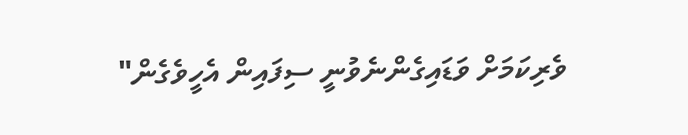ވެރިކަމަށް ވަޑައިގެންނެވުނީ ސިފައިން އެހީވެގެން"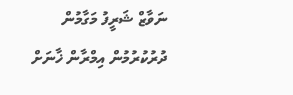ނަވާޒް ޝަރީފު މަގާމުން ދުރުކުރުމުން އިމްރާން ޚާނަށް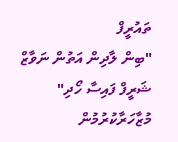ތައުރީފް
"ބިން ލާދިން އަތުން ނަވާޒް ޝަރީފް ފައިސާ ހޯދި"
މުޒާހަރާކުރުމުން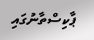ޕާކިސްތާނުގައި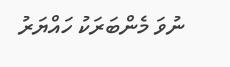ނުވަ މެންބަރަކު ހައްޔަރު